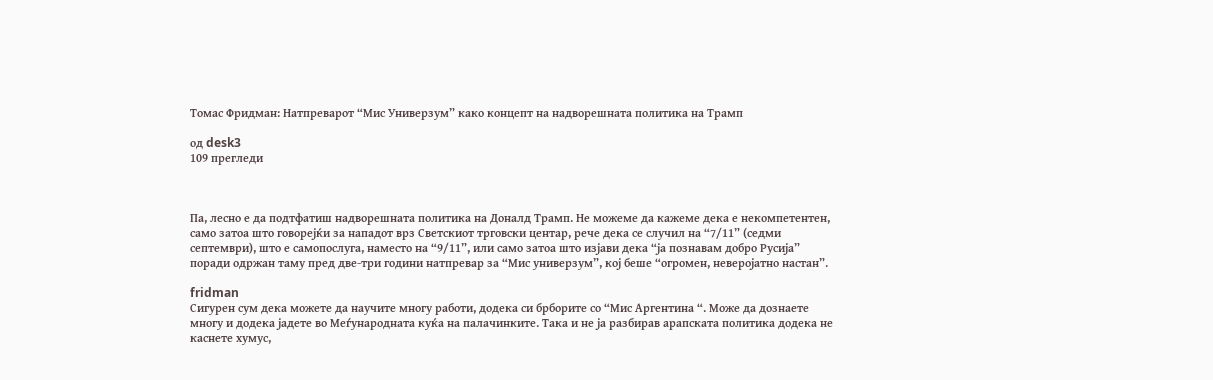Томас Фридман: Натпреварот “Мис Универзум” како концепт на надворешната политика на Трамп

од desk3
109 прегледи



Па, лесно е да подтфатиш надворешната политика на Доналд Трамп. Не можеме да кажеме дека е некомпетентен, само затоа што говорејќи за нападот врз Светскиот трговски центар, рече дека се случил на “7/11” (седми септември), што е самопослуга, наместо на “9/11”, или само затоа што изјави дека “ја познавам добро Русија” поради одржан таму пред две-три години натпревар за “Мис универзум”, кој беше “огромен, неверојатно настан”.

fridman
Сигурен сум дека можете да научите многу работи, додека си брборите со “Мис Аргентина “. Може да дознаете многу и додека јадете во Меѓународната куќа на палачинките. Така и не ја разбирав арапската политика додека не каснете хумус,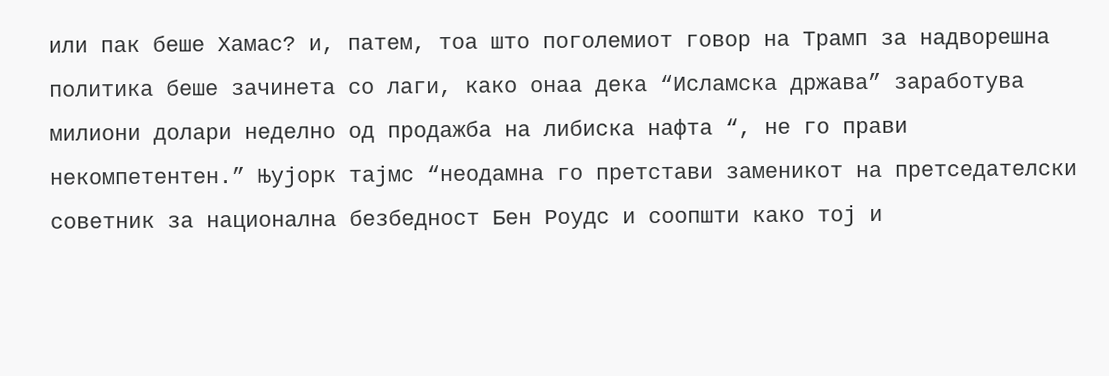или пак беше Хамас? и, патем, тоа што поголемиот говор на Трамп за надворешна политика беше зачинета со лаги, како онаа дека “Исламска држава” заработува милиони долари неделно од продажба на либиска нафта “, не го прави некомпетентен.” Њујорк тајмс “неодамна го претстави заменикот на претседателски советник за национална безбедност Бен Роудс и соопшти како тој и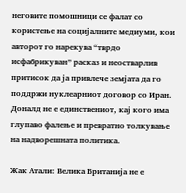неговите помошници се фалат со користење на социјалните медиуми, кои авторот го нарекува “тврдо исфабрикуван” расказ и неостварлив притисок да ја привлече земјата да го поддржи нуклеарниот договор со Иран. Доналд не е единствениот, кај кого има глупаво фалење и превратно толкување на надворешната политика.

Жак Атали: Велика Британија не е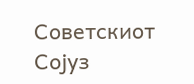Советскиот Сојуз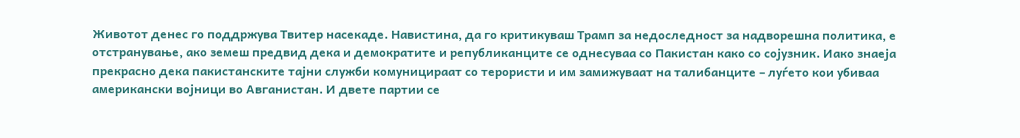Животот денес го поддржува Твитер насекаде. Навистина, да го критикуваш Трамп за недоследност за надворешна политика, е отстранување, ако земеш предвид дека и демократите и републиканците се однесуваа со Пакистан како со сојузник. Иако знаеја прекрасно дека пакистанските тајни служби комуницираат со терористи и им замижуваат на талибанците – луѓето кои убиваа американски војници во Авганистан. И двете партии се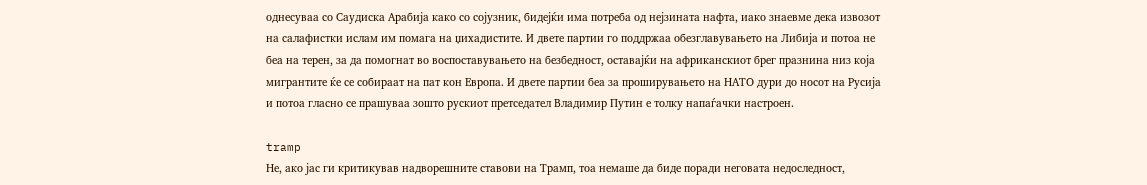однесуваа со Саудиска Арабија како со сојузник, бидејќи има потреба од нејзината нафта, иако знаевме дека извозот на салафистки ислам им помага на џихадистите. И двете партии го поддржаа обезглавувањето на Либија и потоа не беа на терен, за да помогнат во воспоставувањето на безбедност, оставајќи на африканскиот брег празнина низ која мигрантите ќе се собираат на пат кон Европа. И двете партии беа за проширувањето на НАТО дури до носот на Русија и потоа гласно се прашуваа зошто рускиот претседател Владимир Путин е толку напаѓачки настроен.

tramp
Не, ако јас ги критикував надворешните ставови на Трамп, тоа немаше да биде поради неговата недоследност,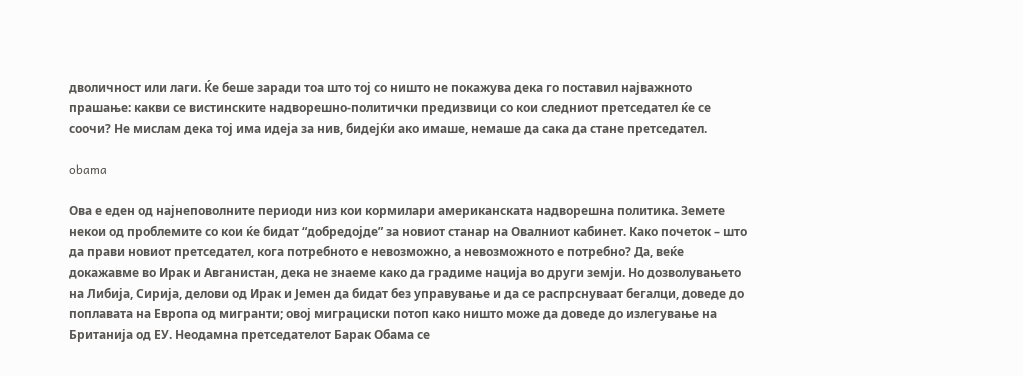дволичност или лаги. Ќе беше заради тоа што тој со ништо не покажува дека го поставил најважното прашање: какви се вистинските надворешно-политички предизвици со кои следниот претседател ќе се соочи? Не мислам дека тој има идеја за нив, бидејќи ако имаше, немаше да сака да стане претседател.

obama

Ова е еден од најнеповолните периоди низ кои кормилари американската надворешна политика. Земете некои од проблемите со кои ќе бидат “добредојде” за новиот станар на Овалниот кабинет. Како почеток – што да прави новиот претседател, кога потребното е невозможно, а невозможното е потребно? Да, веќе докажавме во Ирак и Авганистан, дека не знаеме како да градиме нација во други земји. Но дозволувањето на Либија, Сирија, делови од Ирак и Јемен да бидат без управување и да се распрснуваат бегалци, доведе до поплавата на Европа од мигранти; овој миграциски потоп како ништо може да доведе до излегување на Британија од ЕУ. Неодамна претседателот Барак Обама се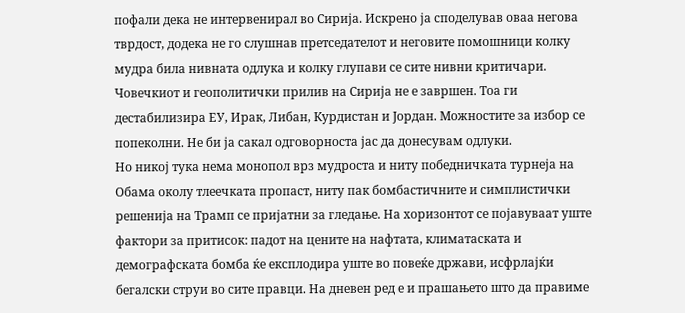пофали дека не интервенирал во Сирија. Искрено ја споделував оваа негова тврдост, додека не го слушнав претседателот и неговите помошници колку мудра била нивната одлука и колку глупави се сите нивни критичари. Човечкиот и геополитички прилив на Сирија не е завршен. Тоа ги дестабилизира ЕУ, Ирак, Либан, Курдистан и Јордан. Можностите за избор се попеколни. Не би ја сакал одговорноста јас да донесувам одлуки.
Но никој тука нема монопол врз мудроста и ниту победничката турнеја на Обама околу тлеечката пропаст, ниту пак бомбастичните и симплистички решенија на Трамп се пријатни за гледање. На хоризонтот се појавуваат уште фактори за притисок: падот на цените на нафтата, климатаската и демографската бомба ќе експлодира уште во повеќе држави, исфрлајќи бегалски струи во сите правци. На дневен ред е и прашањето што да правиме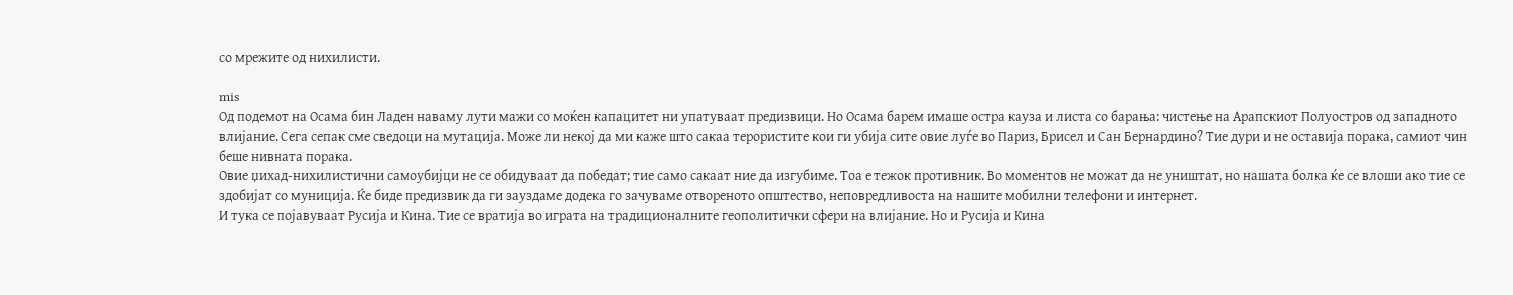со мрежите од нихилисти.

mis
Од подемот на Осама бин Ладен наваму лути мажи со моќен капацитет ни упатуваат предизвици. Но Осама барем имаше остра кауза и листа со барања: чистење на Арапскиот Полуостров од западното влијание. Сега сепак сме сведоци на мутација. Може ли некој да ми каже што сакаа терористите кои ги убија сите овие луѓе во Париз, Брисел и Сан Бернардино? Тие дури и не оставија порака, самиот чин беше нивната порака.
Овие џихад-нихилистични самоубијци не се обидуваат да победат; тие само сакаат ние да изгубиме. Тоа е тежок противник. Во моментов не можат да не уништат, но нашата болка ќе се влоши ако тие се здобијат со муниција. Ќе биде предизвик да ги зауздаме додека го зачуваме отвореното општество, неповредливоста на нашите мобилни телефони и интернет.
И тука се појавуваат Русија и Кина. Тие се вратија во играта на традиционалните геополитички сфери на влијание. Но и Русија и Кина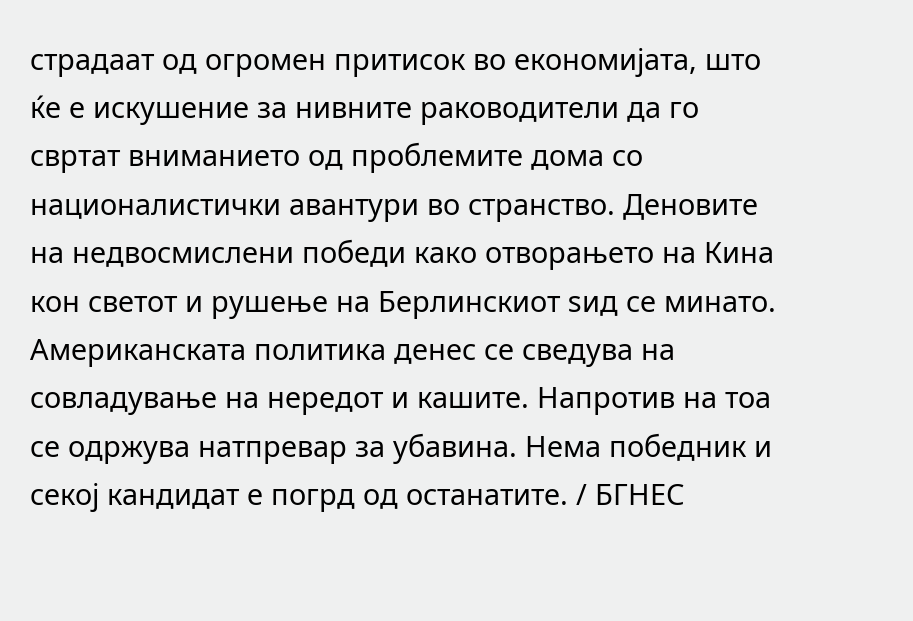страдаат од огромен притисок во економијата, што ќе е искушение за нивните раководители да го свртат вниманието од проблемите дома со националистички авантури во странство. Деновите на недвосмислени победи како отворањето на Кина кон светот и рушење на Берлинскиот ѕид се минато. Американската политика денес се сведува на совладување на нередот и кашите. Напротив на тоа се одржува натпревар за убавина. Нема победник и секој кандидат е погрд од останатите. / БГНЕС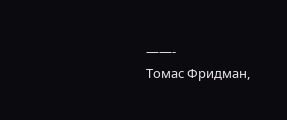——-
Томас Фридман,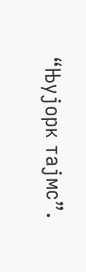“Њујорк тајмс”.